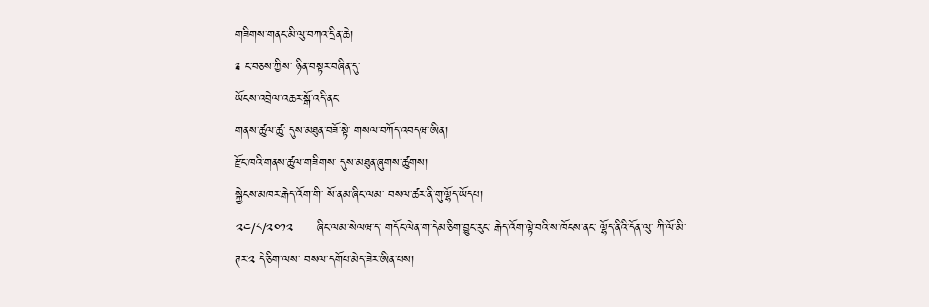གཟིགས་གནང་མི་ལུ་བཀའ་དྲིན་ཆེ།
༉ ང་བཅས་ཀྱིས་ ཉིན་བསྟར་བཞིན་དུ་
ཡོངས་འབྲེལ་འཆར་སྒོ་འདི་ནང་
གནས་ཚུལ་ཚུ་ དུས་མཐུན་བཟོ་སྟེ་ གསལ་བཀོད་འབདཝ་ཨིན།
རྫོང་ཁའི་གནས་ཚུལ་གཟིགས་ དུས་མཐུན་ཞུགས་ཚུགས།
སྐྱེངས་མཁར་རྒེད་འོག་གི་ སོ་ནམ་ཞིང་ལམ་ བསལ་ཚར་ནི་གུ་ལྷོད་ཡོདཔ།
༢༤/༨/༢༠༡༢      ཞིང་ལམ་སེལཝ་ད་ གདོང་ལེན་ག་དེམ་ཅིག་བྱུང་རུང་ རྒེད་འོག་ལྟེ་བའི་ས་ཁོངས་ནང་ ལྷོད་ནིའི་དོན་ལུ་ ཀི་ལོ་མི་ཊར་༢ དེ་ཅིག་ལས་ བསལ་དགོཔ་མེད་ཟེར་ཨིན་པས།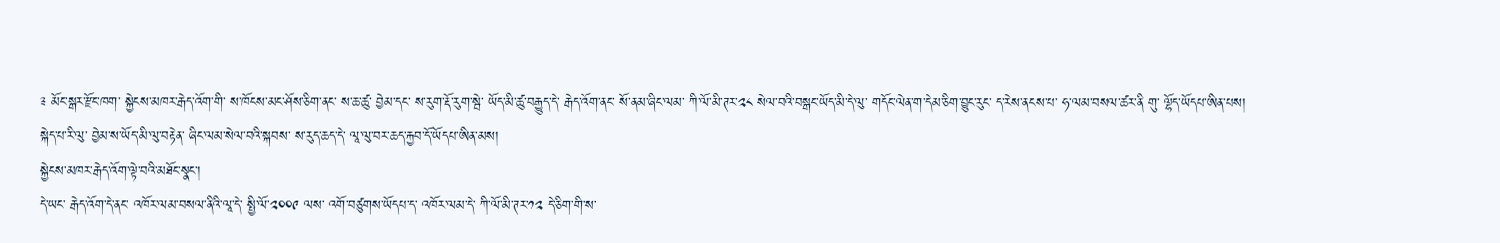༉ མོང་སྒར་རྫོང་ཁག་ སྐྱེངས་མཁར་རྒེད་འོག་གི་ ས་ཁོངས་མང་ཤོས་ཅིག་ནང་ ས་ཆ་ཚུ་ བྱེམ་དང་ ས་རུག་རྡོ་རུག་སྦེ་ ཡོད་མི་ཚུ་བརྒྱུད་དེ་ རྒེད་འོག་ནང་ སོ་ནམ་ཞིང་ལམ་ ཀི་ལོ་མི་ཊར་༢༨ སེལ་བའི་བསྒང་ཡོད་མི་དེ་ལུ་ གདོང་ལེན་ག་དེམ་ཅིག་བྱུང་རུང་ ད་རེས་ནངས་པ་ ཧ་ལམ་བསལ་ཚར་ནི གུ་ ལྷོད་ཡོདཔ་ཨིན་པས།
སྐེད་པ་རི་ལུ་ བྱེམ་ས་ཡོད་མི་ལུ་བརྟེན་ ཞིང་ལམ་སེལ་བའི་སྐབས་ ས་རུད་ཆད་དེ་ ལཱ་ལུ་བར་ཆད་རྐྱབ་དོ་ཡོདཔ་ཨིན་མས།
སྐྱེངས་མཁར་རྒེད་འོག་ལྟེ་བའི་མཐོང་སྣང་།
དེ་ཡང་ རྒེད་འོག་དེ་ནང་ འཁོར་ལམ་བསལ་ནིའི་ལཱ་དེ་ སྤྱི་ལོ་༢༠༠༩ ལས་ འགོ་བཙུགས་ཡོདཔ་ད་ འཁོར་ལམ་དེ་ ཀི་ལོ་མི་ཊར་༡༢ དེ་ཅིག་གི་ས་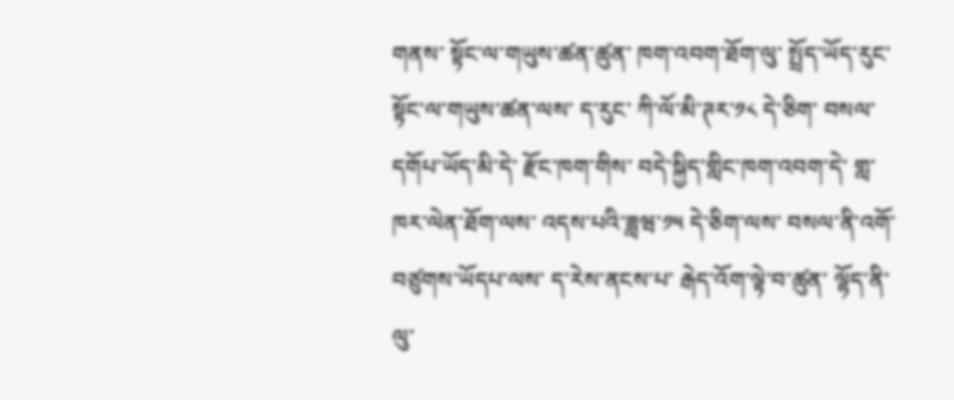གནས་ སྟོང་ལ་གཡུས་ཚན་ཚུན་ ཁག་འབག་ཐོག་ལུ་ སྤྲོད་ཡོད་རུང་ སྟོང་ལ་གཡུས་ཚན་ལས་ ད་རུང་ ཀི་ལོ་མི་ཊར་༡༨ དེ་ཅིག་ བསལ་དགོཔ་ཡོད་མི་དེ་ རྫོང་ཁག་གིས་ བདེ་སྐྱིད་གླིང་ཁག་འབག་དེ་ གླ་ཁར་ལེན་ཐོག་ལས་ འདས་པའི་ཟླཝ་༡༥ དེ་ཅིག་ལས་ བསལ་ནི་འགོ་བཙུགས་ཡོདཔ་ལས་ ད་རེས་ནངས་པ་ རྒེད་འོག་ལྟེ་བ་ཚུན་ ལྷོད་ནི་ལུ་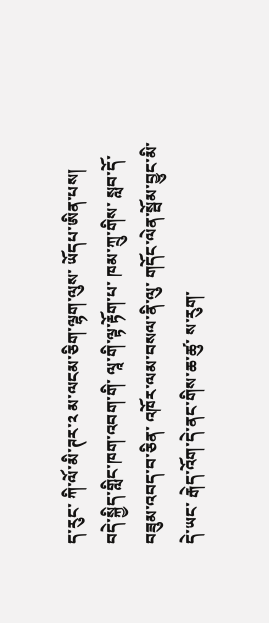ད་རུང་ ཀི་ལོ་མི་ཊར་༢ མ་ལངམ་ཅིག་ལྷག་ལུས་ ཡོདཔ་ཨིན་པས།
བདེ་སྐྱིད་གླིང་ཁག་འབག་གི་ ལཱ་གི་ལྟ་རྟོག་པ་ ཁམ་ཀྲུ་གིས་ སླབ་དོ་བཟུམ་འབད་བ་ཅིན་ འཁོར་ལམ་བསལ་ནི་ལུ་ གདོང་ལེན་སྦོམ་བྱུང་མི་དེ་ཡང་ རྒེད་འོག་དེ་ནང་གིས་ཆ་ཚུ་ ས་རུག་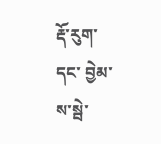རྡོ་རུག་དང་ བྱེམ་ས་སྦེ་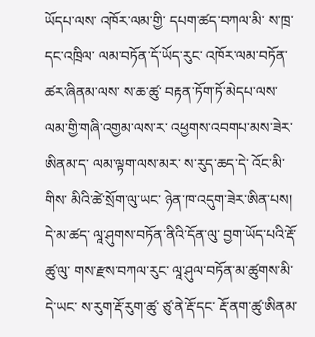ཡོདཔ་ལས་ འཁོར་ལམ་གྱི་ དཔག་ཚད་བཀལ་མི་ ས་ཁྲ་དང་འཁྲིལ་ ལམ་བཏོན་དོ་ཡོད་རུང་ འཁོར་ལམ་བཏོན་ཚར་ཞིནམ་ལས་ ས་ཆ་ཚུ་ བརྟན་ཏོག་ཏོ་མེདཔ་ལས་ ལམ་གྱི་གཞི་འགྱམ་ལས་ར་ འཕྱགས་འབགཔ་མས་ཟེར་ཨིནམ་ད་ ལམ་ལྟག་ལས་མར་ ས་རུད་ཆད་དེ་ འོང་མི་གིས་ མིའི་ཚེ་སྲོག་ལུ་ཡང་ ཉེན་ཁ་འདུག་ཟེར་ཨིན་པས།
དེ་མ་ཚད་ ལཱ་ཤུགས་བཏོན་ནིའི་དོན་ལུ་ བྱག་ཡོད་པའི་རྡོ་ཚུ་ལུ་ གས་རྫས་བཀལ་རུང་ ལཱ་ཤུལ་བཏོན་མ་ཚུགས་མི་དེ་ཡང་ ས་རུག་རྡོ་རུག་ཚུ་ ཙུ་ནེ་རྡོ་དང་ རྡོ་ནག་ཚུ་ཨིནམ་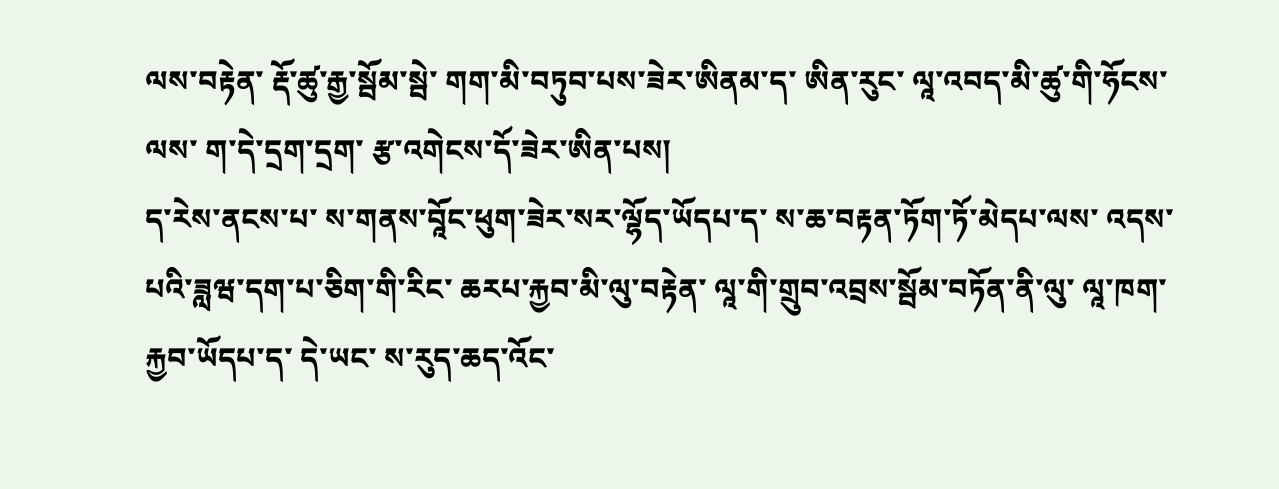ལས་བརྟེན་ རྡོ་ཚུ་རྒྱ་སྦོམ་སྦེ་ གག་མི་བཏུབ་པས་ཟེར་ཨིནམ་ད་ ཨིན་རུང་ ལཱ་འབད་མི་ཚུ་གི་ཧོངས་ལས་ ག་དེ་དྲག་དྲག་ རྩ་འགེངས་དོ་ཟེར་ཨིན་པས།
ད་རེས་ནངས་པ་ ས་གནས་བཱོང་ཕུག་ཟེར་སར་ལྷོད་ཡོདཔ་ད་ ས་ཆ་བརྟན་ཏོག་ཏོ་མེདཔ་ལས་ འདས་པའི་ཟླཝ་དག་པ་ཅིག་གི་རིང་ ཆརཔ་རྐྱབ་མི་ལུ་བརྟེན་ ལཱ་གི་གྲུབ་འབྲས་སྦོམ་བཏོན་ནི་ལུ་ ལཱ་ཁག་རྐྱབ་ཡོདཔ་ད་ དེ་ཡང་ ས་རུད་ཆད་འོང་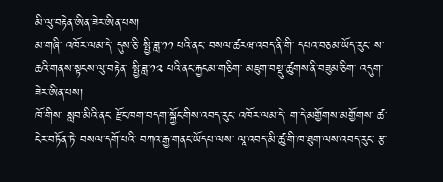མི་ལུ་བརྟེན་ཨིན་ཟེར་ཨིན་པས།
མ་གཞི་ འཁོར་ལམ་དེ་ དུས་ཅི་ སྤྱི་ཟླ་༡༡ པའི་ནང་ བསལ་ཚརཝ་འབད་ནི་གི་ དཔའ་བཅམ་ཡོད་རུང་ ས་ཆའི་གནས་སྟངས་ལུ་བརྟེན་ སྤྱི་ཟླ་༡༢ པའི་ནང་རྐྱངམ་གཅིག་ མཇུག་བསྡུ་ཚུགས་ནི་བཟུམ་ཅིག་ འདུག་ཟེར་ཨིན་པས།
ཁོ་གིས་ སླབ་མིའི་ནང་ རྫོང་ཁག་བདག་སྐྱོང་གིས་འབད་རུང་ འཁོར་ལམ་དེ་ ག་དེ་མགྱོགས་མགྱོགས་ ཚ་ངེར་བཏོན་ཏེ་ བསལ་དགོ་པའི་ བཀའ་རྒྱ་གནང་ཡོདཔ་ལས་ ལཱ་འབད་མི་ཚུ་གི་ཁ་ཐུག་ལས་འབད་རུང་ རྩ་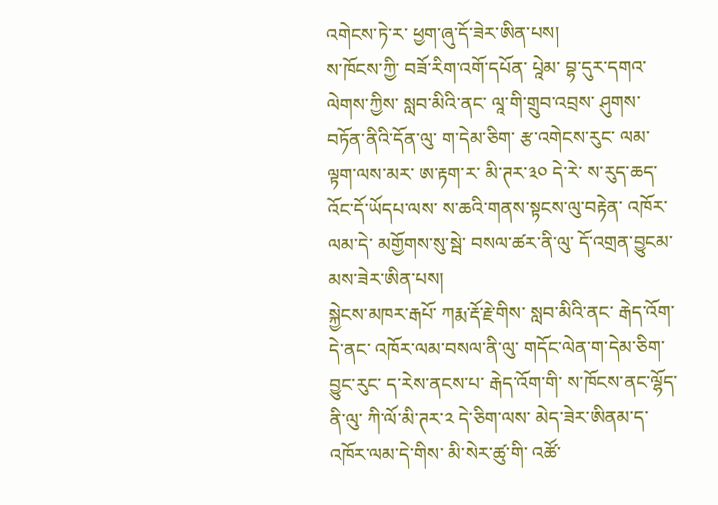འགེངས་ཏེ་ར་ ཕྱག་ཞུ་དོ་ཟེར་ཨིན་པས།
ས་ཁོངས་ཀྱི་ བཟོ་རིག་འགོ་དཔོན་ པཱེམ་ བྷ་དུར་དགའ་ལེགས་ཀྱིས་ སླབ་མིའི་ནང་ ལཱ་གི་གྲུབ་འབྲས་ ཤུགས་བཏོན་ནིའི་དོན་ལུ་ ག་དེམ་ཅིག་ རྩ་འགེངས་རུང་ ལམ་ལྟག་ལས་མར་ ཨ་རྟག་ར་ མི་ཊར་༣༠ དེ་རེ་ ས་རུད་ཆད་འོང་དོ་ཡོདཔ་ལས་ ས་ཆའི་གནས་སྟངས་ལུ་བརྟེན་ འཁོར་ལམ་དེ་ མགྱོགས་སུ་སྦེ་ བསལ་ཚར་ནི་ལུ་ དོ་འགྲན་བྱུངམ་མས་ཟེར་ཨིན་པས།
སྐྱེངས་མཁར་རྒཔོ་ ཀརྨ་རྡོ་རྗེ་གིས་ སླབ་མིའི་ནང་ རྒེད་འོག་དེ་ནང་ འཁོར་ལམ་བསལ་ནི་ལུ་ གདོང་ལེན་ག་དེམ་ཅིག་བྱུང་རུང་ ད་རེས་ནངས་པ་ རྒེད་འོག་གི་ ས་ཁོངས་ནང་ལྷོད་ནི་ལུ་ ཀི་ལོ་མི་ཊར་༢ དེ་ཅིག་ལས་ མེད་ཟེར་ཨིནམ་ད་ འཁོར་ལམ་དེ་གིས་ མི་སེར་ཚུ་གི་ འཚོ་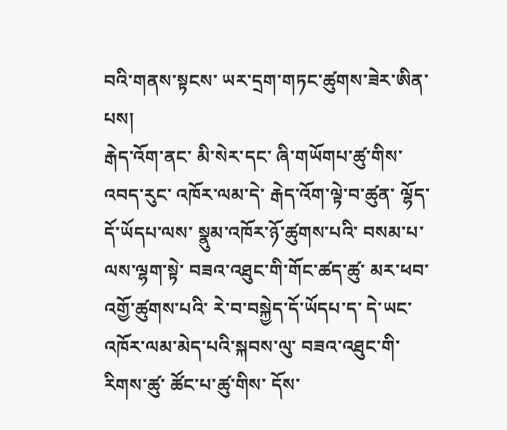བའི་གནས་སྟངས་ ཡར་དྲག་གཏང་ཚུགས་ཟེར་ཨིན་པས།
རྒེད་འོག་ནང་ མི་སེར་དང་ ཞི་གཡོགཔ་ཚུ་གིས་འབད་རུང་ འཁོར་ལམ་དེ་ རྒེད་འོག་ལྟེ་བ་ཚུན་ ལྷོད་དོ་ཡོདཔ་ལས་ སྣུམ་འཁོར་ཉོ་ཚུགས་པའི་ བསམ་པ་ལས་ལྷག་སྟེ་ བཟའ་འཐུང་གི་གོང་ཚད་ཚུ་ མར་ཕབ་འགྱོ་ཚུགས་པའི་ རེ་བ་བསྐྱེད་དོ་ཡོདཔ་ད་ དེ་ཡང་ འཁོར་ལམ་མེད་པའི་སྐབས་ལུ་ བཟའ་འཐུང་གི་རིགས་ཚུ་ ཚོང་པ་ཚུ་གིས་ དོས་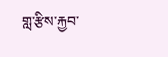གླ་རྩིས་རྐྱབ་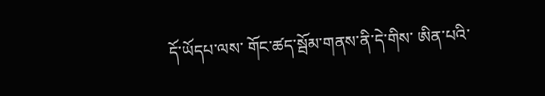དོ་ཡོདཔ་ལས་ གོང་ཚད་སྦོམ་གནས་ནི་དེ་གིས་ ཨིན་པའི་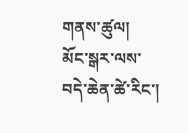གནས་ཚུལ།
མོང་སྒར་ལས་ བདེ་ཆེན་ཚེ་རིང་།